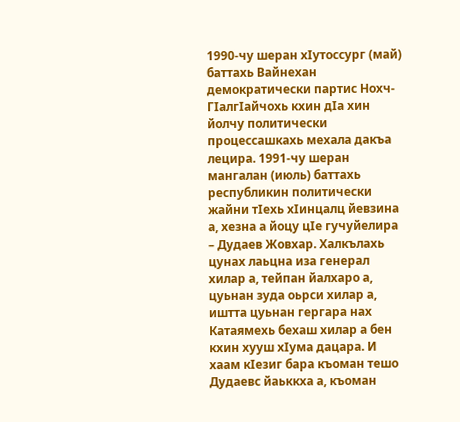1990-чу шеран хIутоссург (май) баттахь Вайнехан демократически партис Нохч-ГIалгIайчохь кхин дIа хин йолчу политически процессашкахь мехала дакъа лецира. 1991-чу шеран мангалан (июль) баттахь республикин политически жайни тIехь хIинцалц йевзина а, хезна а йоцу цIе гучуйелира – Дудаев Жовхар. Халкълахь цунах лаьцна иза генерал хилар а, тейпан йалхаро а, цуьнан зуда оьрси хилар а, иштта цуьнан гергара нах Катаямехь бехаш хилар а бен кхин хууш хIума дацара. И хаам кIезиг бара къоман тешо Дудаевс йаьккха а, къоман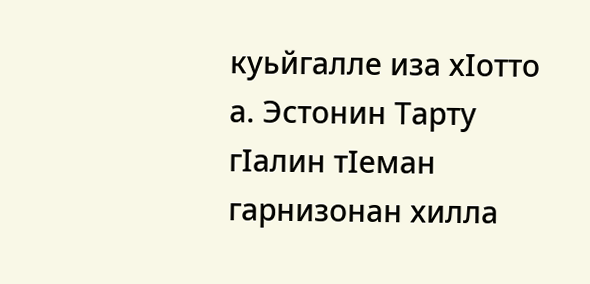куьйгалле иза хIотто а. Эстонин Тарту гIалин тIеман гарнизонан хилла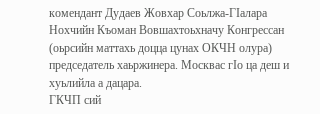комендант Дудаев Жовхар Соьлжа-ГIалара Нохчийн Къоман Вовшахтоьхначу Конгрессан (оьрсийн маттахь доцца цунах ОКЧН олура) председатель хаьржинера. Москвас гIо ца деш и хуьлийла а дацара.
ГКЧП сий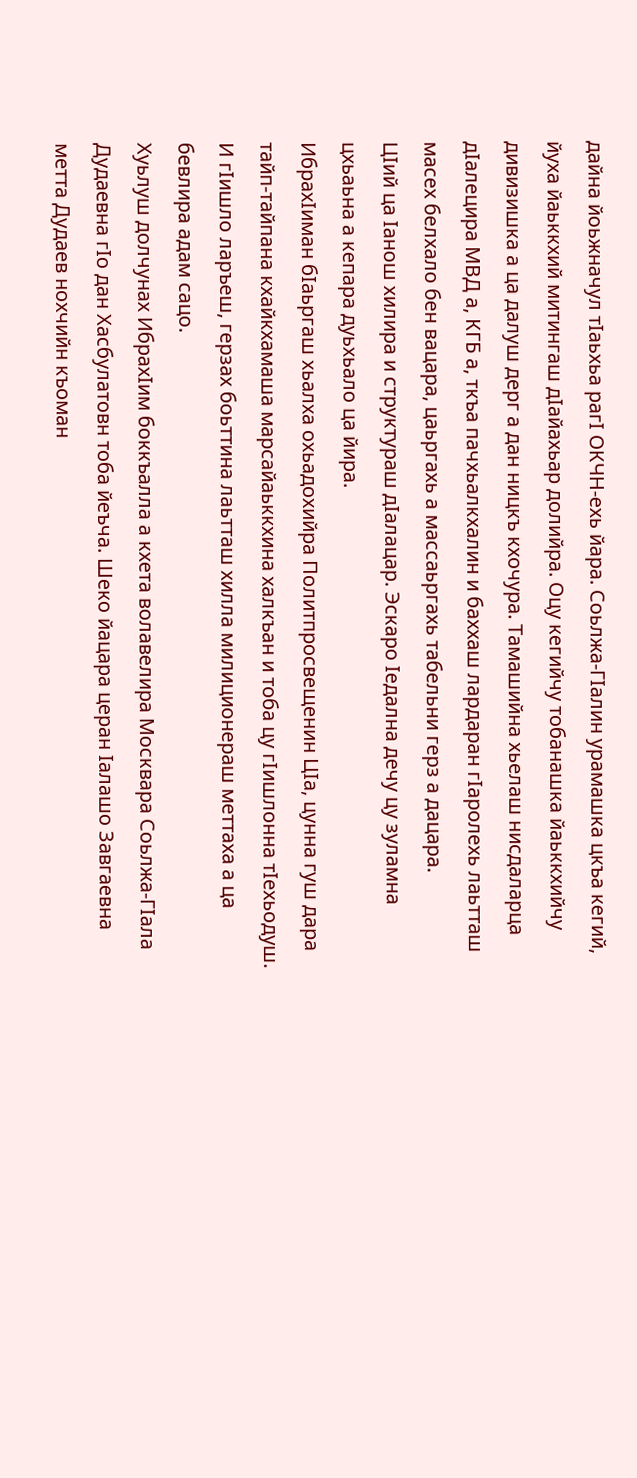дайна йоьжначул тIаьхьа рагI ОКЧН-ехь йара. Соьлжа-ГIалин урамашка цкъа кегий, йуха йаьккхий митингаш дIайахьар долийра. Оцу кегийчу тобанашка йаьккхийчу дивизишка а ца далуш дерг а дан ницкъ кхочура. Тамашийна хьелаш нисдаларца дIалецира МВД а, КГБ а, ткъа пачхьалкхалин и баххаш лардаран гIаролехь лаьтташ масех белхало бен вацара, цаьргахь а массаьргахь табельни герз а дацара.
ЦIий ца Iанош хилира и структураш дIалацар. Эскаро Iедална дечу цу зуламна цхьаьна а кепара дуьхьало ца йира.
ИбрахIиман бIаьргаш хьалха охьадохийра Политпросвещенин ЦIа, цунна гуш дара тайп-тайпана кхайкхамаша марсайаьккхина халкъан и тоба цу гIишлонна тIехьодуш. И гIишло ларъеш, герзах боьттина лаьтташ хилла милиционераш меттаха а ца бевлира адам сацо.
Хуьлуш долчунах ИбрахIим боккъалла а кхета волавелира Москвара Соьлжа-ГIала Дудаевна гIо дан Хасбулатовн тоба йеъча. Шеко йацара церан Iалашо Завгаевна метта Дудаев нохчийн къоман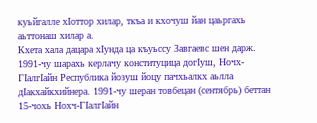куьйгалле хIоттор хилар, ткъа и кхочуш йан цаьргахь аьттонаш хилар а.
Кхета хала дацара хIунда ца къуьссу Завгаевс шен дарж.
1991-чу шарахь керлачу конституцица догIуш, Ночх-ГIалгIайн Республика йозуш йоцу пачхьалкх аьлла дIакхайкхийнера. 1991-чу шеран товбецан (сентябрь) беттан 15-чохь Нохч-ГIалгIайн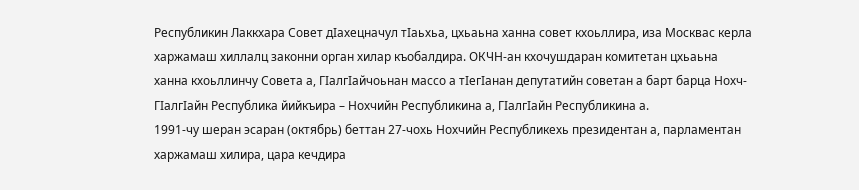Республикин Лаккхара Совет дIахецначул тIаьхьа, цхьаьна ханна совет кхоьллира, иза Москвас керла харжамаш хиллалц законни орган хилар къобалдира. ОКЧН-ан кхочушдаран комитетан цхьаьна ханна кхоьллинчу Совета а, ГIалгIайчоьнан массо а тIегIанан депутатийн советан а барт барца Нохч-ГIалгIайн Республика йийкъира – Нохчийн Республикина а, ГIалгIайн Республикина а.
1991-чу шеран эсаран (октябрь) беттан 27-чохь Нохчийн Республикехь президентан а, парламентан харжамаш хилира, цара кечдира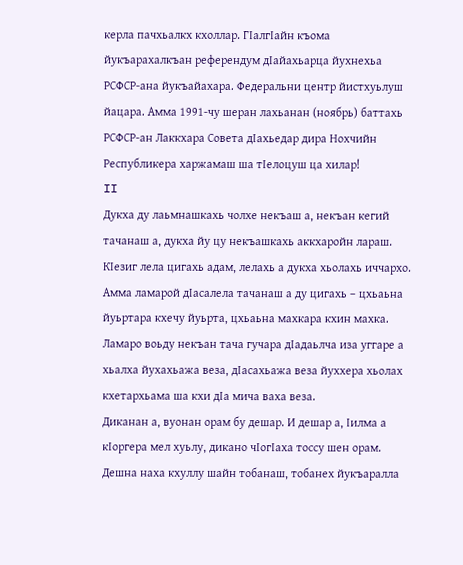керла пачхьалкх кхоллар. ГIалгIайн къома йукъарахалкъан референдум дIайахьарца йухнехьа РСФСР-ана йукъайахара. Федеральни центр йистхуьлуш йацара. Амма 1991-чу шеран лахьанан (ноябрь) баттахь РСФСР-ан Лаккхара Совета дIахьедар дира Нохчийн Республикера харжамаш ша тIелоцуш ца хилар!
II
Дукха ду лаьмнашкахь чолхе некъаш а, некъан кегий тачанаш а, дукха йу цу некъашкахь аккхаройн лараш. КIезиг лела цигахь адам, лелахь а дукха хьолахь иччархо. Амма ламарой дIасалела тачанаш а ду цигахь – цхьаьна йуьртара кхечу йуьрта, цхьаьна махкара кхин махка. Ламаро воьду некъан тача гучара дIадаьлча иза уггаре а хьалха йухахьажа веза, дIасахьажа веза йуххера хьолах кхетархьама ша кхи дIа мича ваха веза.
Диканан а, вуонан орам бу дешар. И дешар а, Iилма а кIоргера мел хуьлу, дикано чIогIаха тоссу шен орам. Дешна наха кхуллу шайн тобанаш, тобанех йукъаралла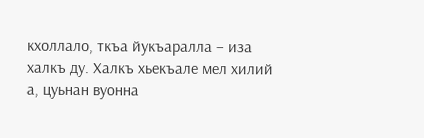кхоллало, ткъа йукъаралла – иза халкъ ду. Халкъ хьекъале мел хилий а, цуьнан вуонна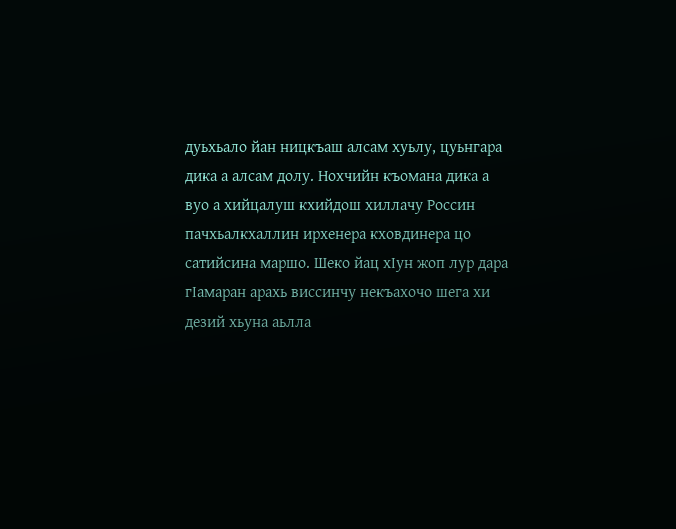дуьхьало йан ницкъаш алсам хуьлу, цуьнгара дика а алсам долу. Нохчийн къомана дика а вуо а хийцалуш кхийдош хиллачу Россин пачхьалкхаллин ирхенера кховдинера цо сатийсина маршо. Шеко йац хIун жоп лур дара гIамаран арахь виссинчу некъахочо шега хи дезий хьуна аьлла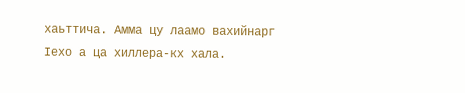хаьттича. Амма цу лаамо вахийнарг Iехо а ца хиллера-кх хала.